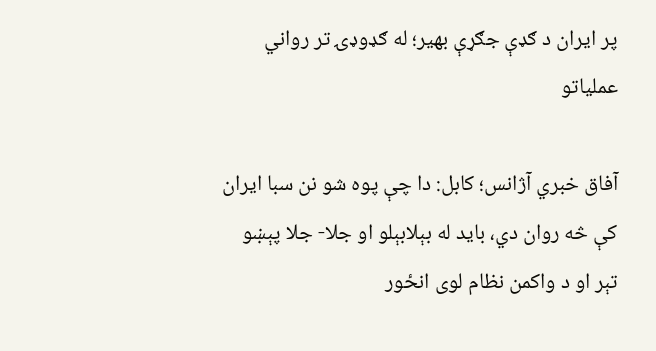پر ایران د ګډې جګړې بهیر؛ له ګډوډۍ تر رواني عملیاتو

آفاق خبري آژانس؛ کابل: دا چې پوه شو نن سبا ایران کې څه روان دي، باید له بېلابېلو او جلا- جلا پېښو تېر او د واکمن نظام لوی انځور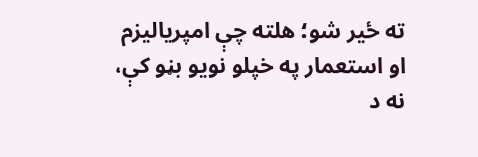ته ځیر شو؛ هلته چې امپریالیزم او استعمار په خپلو نویو بڼو کې، نه د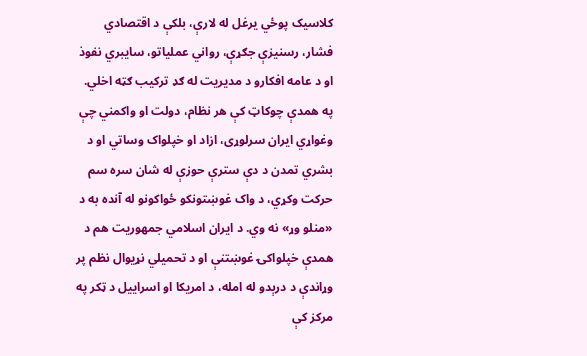کلاسیک پوځي یرغل له لارې، بلکې د اقتصادي فشار، رسنیزې جګړې، رواني عملیاتو، سایبري نفوذ او د عامه افکارو د مدیریت له ګډ ترکیب ګټه اخلي.
په همدې چوکاټ کې هر نظام، دولت او واکمني چې وغواړي ایران سرلوړی، ازاد او خپلواک وساتي او د بشري تمدن د دې سترې حوزې له شان سره سم حرکت وکړي، د واک غوښتونکو ځواکونو له آنده به د «منلو وړ» نه وي. د ایران اسلامي جمهوریت هم د همدې خپلواکۍ غوښتنې او د تحمیلي نړیوال نظم پر وړاندې د درېدو له امله، د امریکا او اسراییل د ټکر په مرکز کې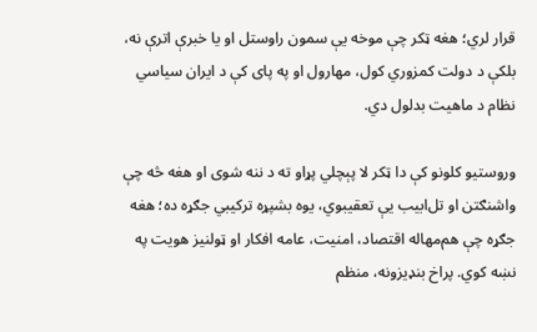قرار لري؛ هغه ټکر چې موخه یې سمون راوستل او یا خبرې اترې نه، بلکې د دولت کمزوري کول، مهارول او په پای کې د ایران سیاسي نظام د ماهیت بدلول دي.

وروستیو کلونو کې دا ټکر لا پېچلي پړاو ته د ننه شوی او هغه څه چې واشنګتن او تل‌ابیب یې تعقیبوي، یوه بشپړه ترکیبي جګړه ده؛ هغه جګړه چې هم‌مهاله اقتصاد، امنیت، عامه افکار او ټولنیز هویت په نښه کوي. پراخ بنډیزونه، منظم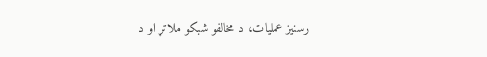رسنیز عملیات، د مخالفو شبکو ملاتړ او د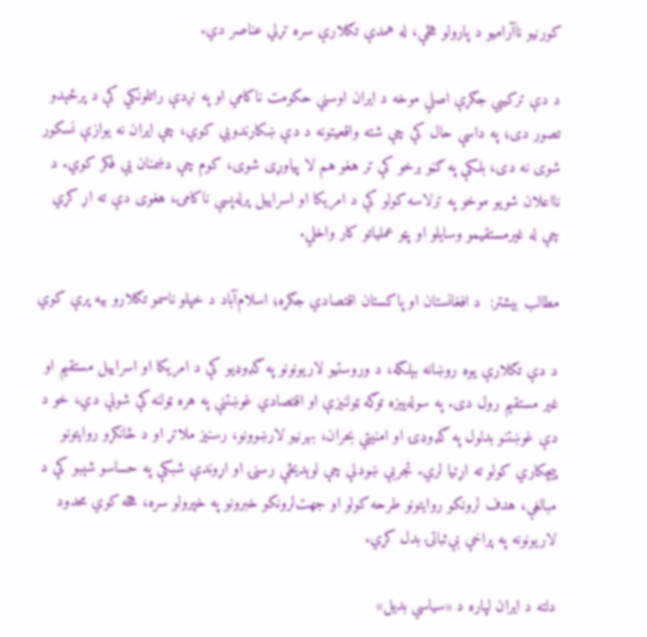کورنیو ناآرامیو د پارولو هڅې، له همدې تګلارې سره تړلي عناصر دي.

د دې ترکیبي جګړې اصلي موخه د ایران اوسني حکومت ناکامي او په نږدې راتلونکي کې د پرځېدو تصور دی؛ په داسې حال کې چې شته واقعیتونه د دې ښکارندویي کوي، چې ایران نه یوازې نسکور شوی نه دی، بلکې په ګڼو برخو کې تر هغو هم لا پیاوړی شوی، کوم چې دښمنان یې فکر کوي. د نااعلان شویو موخو په ترلاسه کولو کې د امریکا او اسراییل پرله‌پسې ناکامۍ، هغوی دې ته اړ کړي چې له غیرمستقیمو وسایلو او پټو عملیاتو کار واخلي.

مطالب بیشتر:  د افغانستان او پاکستان اقتصادي جګړه؛ اسلام‌آباد د خپلو ناسمو تګلارو بیه پرې کوي

د دې تګلارې یوه روښانه بېلګه، د وروستیو لاریونونو په ګډوډیو کې د امریکا او اسراییل مستقیم او غیر مستقیم رول دی. په سوله‌ییزه توګه ټولنیزې او اقتصادي غوښتنې په هره ټولنه کې شونې دي، خو د دې غوښتنو بدلول په ګډوډۍ او امنیتي بحران، بهرنيو لارښوونو، رسنیز ملاتړ او د ځانګړو روایتونو پیچکاري کولو ته اړتیا لري. تجربې ښودلې چې لوېدیځې رسنۍ او اړوندې شبکې په حساسو شېبو کې د مبالغې، هدف لرونکو روایتونو طرحه کولو او جهت‌لرونکو خبرونو په خپرولو سره، هڅه کوي محدود لاریونونه په پراخې بې‌ثباتۍ بدل کړي.

دلته د ایران لپاره د «سیاسي بدیل»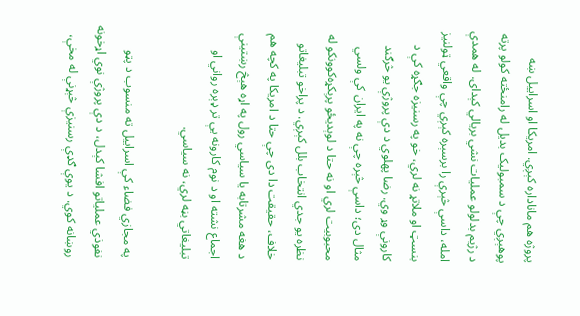پروژه هم ماناداره کېږي. امریکا او اسراییل ښه پوهېږي چې د سمبولیک بدیل له رامنځته کولو پرته د رژیم بدلولو عملیات نشي بریالي کېدای. له همدې امله، داسې څېرې را برسېره کېږي چې واقعي ټولنیز بنسټ او ملاتړ نه لري، خو په رسنیزه جګړه کې د کارونې وړ وي. رضا پهلوي د دې پروژې یو څرګند مثال دی؛ داسې څېره چې نه په ایران کې ولسي محبوبیت لري او نه حتا د لوېدیځو پرېکړه‌کوونکو له نظره یو جدي انتخاب بلل کېږي. د پراخو تبلیغاتو خلاف، حقیقت دا دی چې حتا د امریکا په کچه هم د هغه مشرتابه یا سیاسي رول په اړه هېڅ رښتینې اجماع نشته او د نوم کارونه یې تر ډېره رواني او تبلیغاتي بڼه لري، نه سیاسي.

په مجازي فضاء کې اسراییل ته منسوب د پټو نفوذي عملیاتو افشا کېدل، د دې پروژې نوي اړخونه روښانه کوي. د یوې ګډې رسنیزې څېړنې له مخې،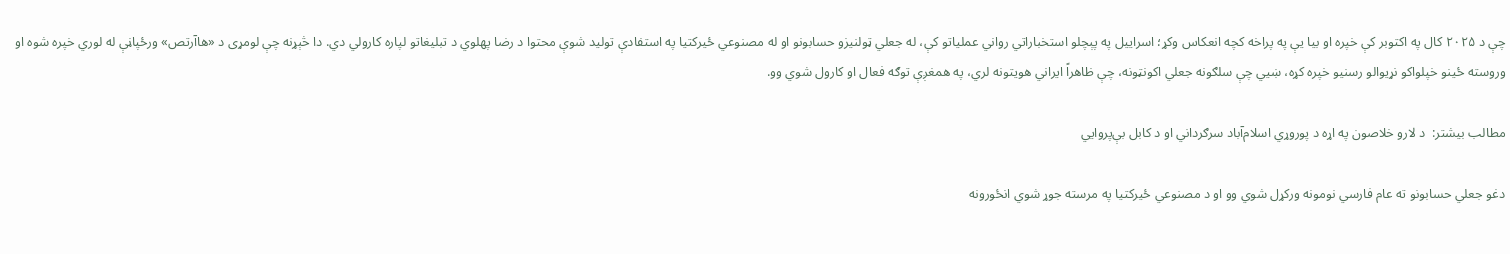چې د ۲۰۲۵ کال په اکتوبر کې خپره او بیا یې په پراخه کچه انعکاس وکړ؛ اسراییل په پېچلو استخباراتي رواني عملیاتو کې، له جعلي ټولنیزو حسابونو او له مصنوعي ځیرکتیا په استفادې تولید شوې محتوا د رضا پهلوي د تبلیغاتو لپاره کارولي دي. دا څېړنه چې لومړی د «هاآرتص» ورځپاڼې له لوري خپره شوه او وروسته ځینو خپلواکو نړیوالو رسنیو خپره کړه، ښيي چې سلګونه جعلي اکونټونه، چې ظاهراً ایراني هویتونه لري، په همغږې توګه فعال او کارول شوي وو.

مطالب بیشتر:  د لارو خلاصون په اړه د پوروړي اسلام‌آباد سرګرداني او د کابل بې‌پروایي

دغو جعلي حسابونو ته عام فارسي نومونه ورکړل شوي وو او د مصنوعي ځیرکتیا په مرسته جوړ شوي انځورونه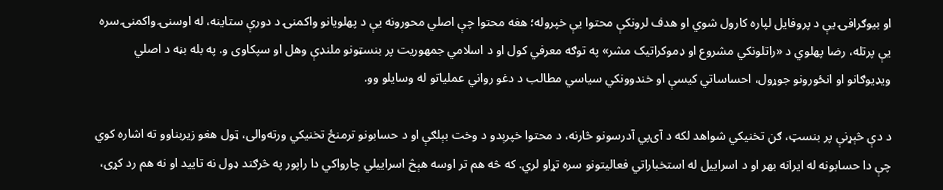او بیوګرافۍ یې د پروفایل لپاره کارول شوي او هدف لرونکې محتوا یې خپروله؛ هغه محتوا چې اصلي محورونه یې د پهلويانو واکمنۍ د دورې ستاینه، له اوسنۍ واکمنۍ سره یې پرتله، رضا پهلوي د «راتلونکي مشروع او ډموکراتیک مشر» په توګه معرفي کول او د اسلامي جمهوریت پر بنسټونو ملنډې وهل او سپکاوی و. په بله بڼه د اصلي ویډیوګانو او انځورونو جوړول، احساساتي کیسې او خندوونکي سیاسي مطالب د دغو رواني عملیاتو له وسایلو وو.

د دې څېړنې پر بنسټ، ګڼ تخنیکي شواهد لکه د آی‌پي آدرسونو څارنه، د محتوا خپرېدو د وخت بېلګې او د حسابونو ترمنځ تخنیکي ورته‌والی، ټول هغو زیربناوو ته اشاره کوي چې دا حسابونه له ایرانه بهر او د اسراییل له استخباراتي فعالیتونو سره تړاو لري. که څه هم تر اوسه هېڅ اسراییلي چارواکي دا راپور په څرګند ډول نه تایید او نه هم رد کړی،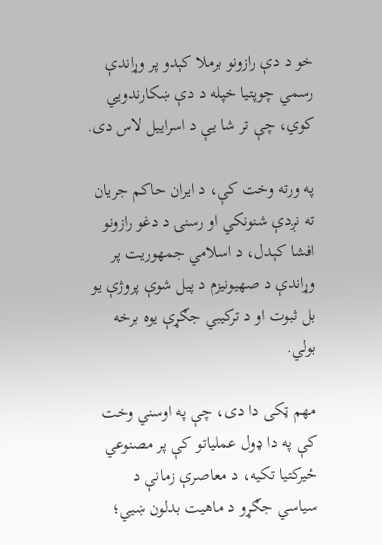خو د دې رازونو برملا کېدو پر وړاندې رسمي چوپتیا خپله د دې ښکارندویي کوي، چې تر شا یې د اسراییل لاس دی.

په ورته وخت کې، د ایران حاکم جریان ته نږدې شنونکي او رسنۍ د دغو رازونو افشا کېدل، د اسلامي جمهوریت پر وړاندې د صهیونیزم د پیل شوې پروژې یو بل ثبوت او د ترکیبي جګړې یوه برخه بولي.

مهم ټکی دا دی، چې په اوسني وخت کې په دا ډول عملیاتو کې پر مصنوعي ځیرکتیا تکیه، د معاصرې زمانې د سیاسي جګړو د ماهیت بدلون ښيي؛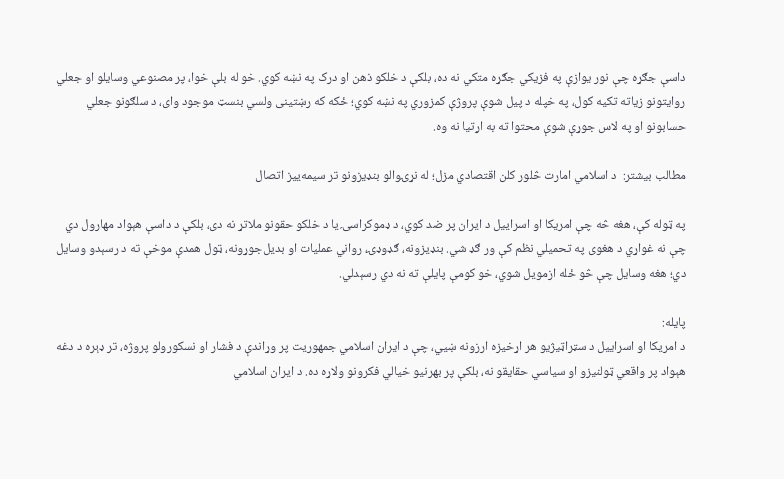داسې جګړه چې نور یوازې په فزیکي جګړه متکي نه ده، بلکې د خلکو ذهن او درک په نښه کوي. خو له بلې خوا، پر مصنوعي وسایلو او جعلي روایتونو زیاته تکیه کول، په خپله د پیل شوې پروژې کمزوري په نښه کوي؛ ځکه که رښتینی ولسي بنسټ موجود وای، د سلګونو جعلي حسابونو او په لاس جوړې شوې محتوا ته به اړتیا نه وه.

مطالب بیشتر:  د اسلامي امارت څلور کلن اقتصادي مزل؛ له نړۍوالو بنډیزونو تر سیمه‌ییز اتصال

په ټوله کې، هغه څه چې امریکا او اسراییل د ایران پر ضد کوي، د ډموکراسۍ یا د خلکو حقونو ملاتړ نه دی، بلکې د داسې هېواد مهارول دي چې نه غواړي د هغوی په تحمیلي نظم کې ور ګډ شي. بنډیزونه، ګډوډۍ، رواني عملیات او بدیل‌جوړونه، ټول همدې موخې ته د رسېدو وسایل دي؛ هغه وسایل چې څو ځله ازمویل شوي، خو کومې پایلې ته نه دي رسېدلي.

پایله:
د امریکا او اسراییل د سټراټیژیو هر اړخیزه ارزونه ښيي، چې د ایران اسلامي جمهوریت پر وړاندې د فشار او نسکورولو پروژه، تر ډېره د دغه هېواد پر واقعي ټولنیزو او سیاسي حقایقو نه، بلکې پر بهرنیو خیالي فکرونو ولاړه ده. د ایران اسلامي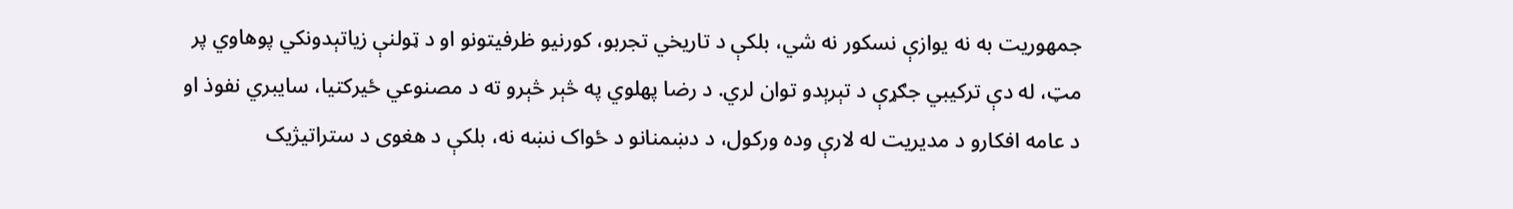جمهوریت به نه یوازې نسکور نه شي، بلکې د تاریخي تجربو، کورنیو ظرفیتونو او د ټولنې زیاتېدونکي پوهاوي پر مټ، له دې ترکیبي جګړې د تېرېدو توان لري. د رضا پهلوي په څېر څېرو ته د مصنوعي ځیرکتیا، سایبري نفوذ او د عامه افکارو د مدیریت له لارې وده ورکول، د دښمنانو د ځواک نښه نه، بلکې د هغوی د ستراتیژیک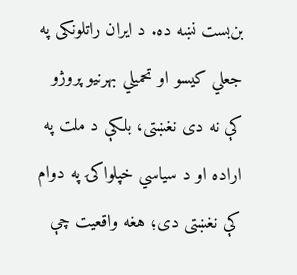بن‌بست نښه ده. د ایران راتلونکی په جعلي کیسو او تحمیلي بهرنیو پروژو کې نه دی نغښتی، بلکې د ملت په اراده او د سیاسي خپلواکۍ په دوام کې نغښتی دی؛ هغه واقعیت چې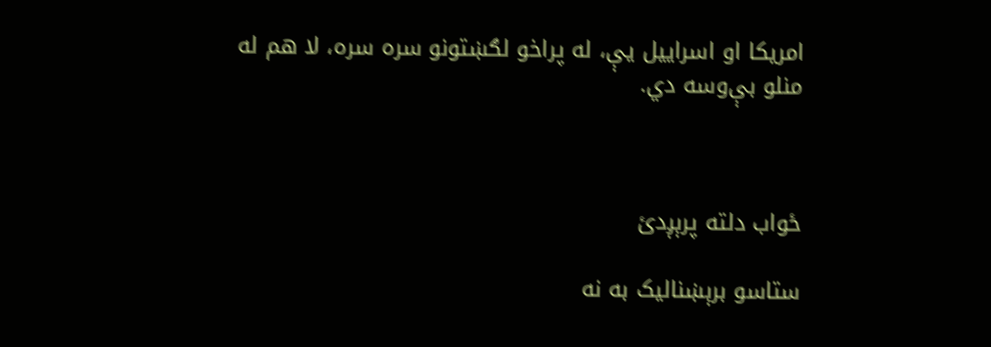امریکا او اسراییل یې، له پراخو لګښتونو سره سره، لا هم له منلو بې‌وسه دي.



ځواب دلته پرېږدئ

ستاسو برېښناليک به نه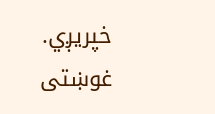خپريږي. غوښتى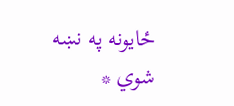ځایونه په نښه شوي *